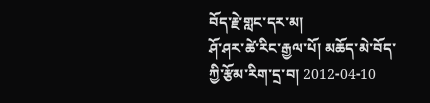བོད་རྗེ་གླང་དར་མ།
ཤོ་ཤར་ཚེ་རིང་རྒྱལ་པོ། མཆོད་མེ་བོད་ཀྱི་རྩོམ་རིག་དྲ་བ། 2012-04-10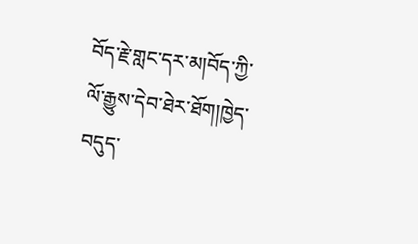བོད་རྗེ་གླང་དར་མ།བོད་ཀྱི་ལོ་རྒྱུས་དེབ་ཐེར་ཐོག།ཁྱེད་བདུད་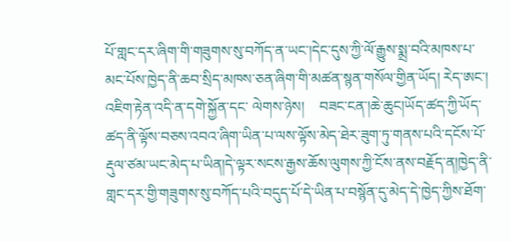པོ་གླང་དར་ཞིག་གི་གཟུགས་སུ་བཀོད་ན་ཡང་།དེང་དུས་ཀྱི་ལོ་རྒྱུས་སྨྲ་བའི་མཁས་པ་མང་པོས་ཁྱེད་ནི་ཆབ་སྲིད་མཁས་ཅན་ཞིག་གི་མཚན་སྙན་གསོལ་གྱིན་ཡོད། རེད་ཨང་། འཇིག་རྟེན་འདི་ན་དགེ་སྐྱོན་དང་ ལེགས་ཉེས།    བཟང་ངན་།ཆེ་ཆུང།ཡོད་ཚད་ཀྱི་ཡོད་ཚད་ནི་ལྟོས་བཅས་འབའ་ཞིག་ཡིན་པ་ལས་ལྟོས་མེད་ཐེར་ཟུག་ཏུ་གནས་པའི་དངོས་པོ་རྡུལ་ཙམ་ཡང་མེད་པ་ཡིན།དེ་ལྟར་སངས་རྒྱས་ཆོས་ལུགས་ཀྱི་ངོས་ནས་བརྗོད་ན།ཁྱེད་ནི་གླང་དར་གྱི་གཟུགས་སུ་བཀོད་པའི་བདུད་པོ་དེ་ཡིན་པ་བསྙོན་དུ་མེད་དེ་ཁྱེད་ཀྱིས་ཐོག་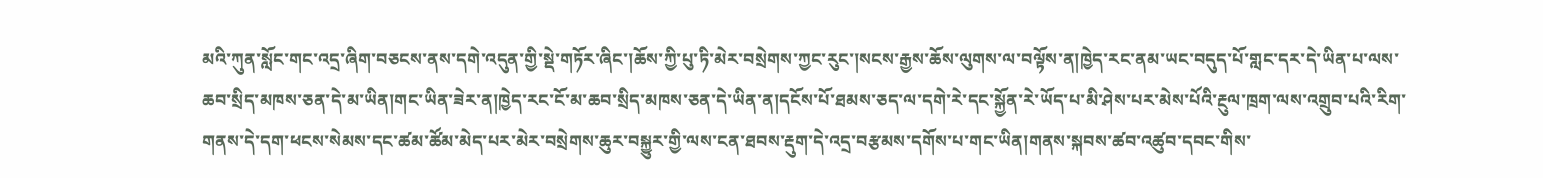མའི་ཀུན་སློང་གང་འདྲ་ཞིག་བཅངས་ནས་དགེ་འདུན་གྱི་སྡེ་གཏོར་ཞིང་།ཆོས་ཀྱི་པུ་ཏི་མེར་བསྲེགས་ཀྱང་རུང་།སངས་རྒྱས་ཆོས་ལུགས་ལ་བལྟོས་ན།ཁྱེད་རང་ནམ་ཡང་བདུད་པོ་གླང་དར་དེ་ཡིན་པ་ལས་ཆབ་སྲིད་མཁས་ཅན་དེ་མ་ཡིན།གང་ཡིན་ཟེར་ན།ཁྱེད་རང་ངོ་མ་ཆབ་སྲིད་མཁས་ཅན་དེ་ཡིན་ན།དངོས་པོ་ཐམས་ཅད་ལ་དགེ་རེ་དང་སྐྱོན་རེ་ཡོད་པ་མི་ཤེས་པར་མེས་པོའི་རྔུལ་ཁྲག་ལས་འགྲུབ་པའི་རིག་གནས་དེ་དག་ཕངས་སེམས་དང་ཚམ་ཚོམ་མེད་པར་མེར་བསྲེགས་ཆུར་བསྐྱུར་གྱི་ལས་ངན་ཐབས་རྡུག་དེ་འདྲ་བརྩམས་དགོས་པ་གང་ཡིན།གནས་སྐབས་ཚབ་འཚུབ་དབང་གིས་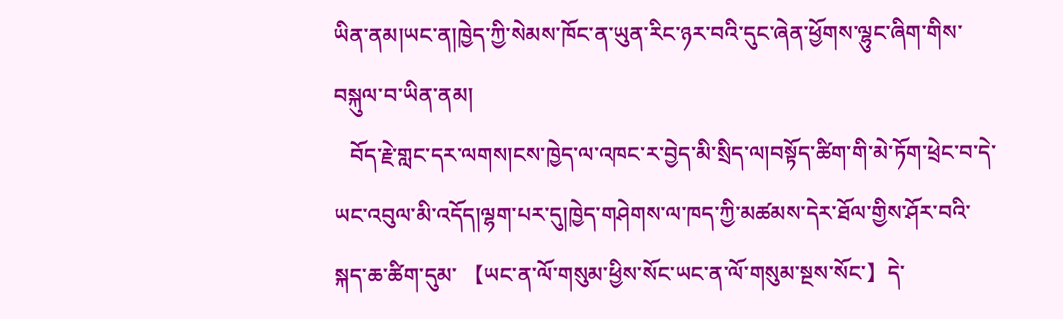ཡིན་ནམ།ཡང་ན།ཁྱེད་ཀྱི་སེམས་ཁོང་ན་ཡུན་རིང་ཉར་བའི་དུང་ཞེན་ཕྱོགས་ལྷུང་ཞིག་གིས་བསྐུལ་བ་ཡིན་ནམ།
   བོད་རྗེ་གླང་དར་ལགས།ངས་ཁྱེད་ལ་འཁང་ར་བྱེད་མི་སྲིད་ལ།བསྟོད་ཚིག་གི་མེ་ཏོག་ཕྲེང་བ་དེ་ཡང་འབུལ་མི་འདོད།ལྷག་པར་དུ།ཁྱེད་གཤེགས་ལ་ཁད་ཀྱི་མཚམས་དེར་ཐོལ་གྱིས་ཤོར་བའི་སྐད་ཆ་ཚིག་དུམ་ 【ཡང་ན་ལོ་གསུམ་ཕྱིས་སོང་ཡང་ན་ལོ་གསུམ་སྔས་སོང་】དེ་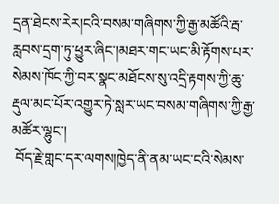དྲན་ཐེངས་རེར།ངའི་བསམ་གཞིགས་ཀྱི་རྒྱ་མཚོའི་རྦ་རླབས་དྲག་ཏུ་ཕྱུར་ཞིང་།མཐར་གང་ཡང་མི་རྟོགས་པར་སེམས་ཁོང་ཀྱི་བར་སྣང་མཐོངས་སུ་འདྲི་རྟགས་ཀྱི་ཆུ་རྡུལ་མང་པོར་འགྱུར་ཏེ་སླར་ཡང་བསམ་གཞིགས་ཀྱི་རྒྱ་མཚོར་ལྷུང་།
 བོད་རྗེ་གླང་དར་ལགས།ཁྱེད་ནི་ནམ་ཡང་ངའི་སེམས་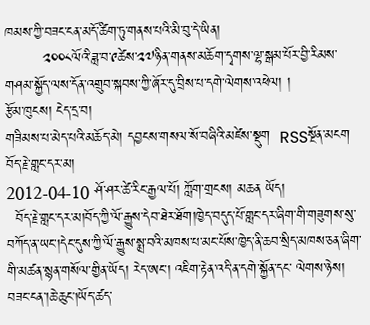ཁམས་ཀྱི་བཟང་ངན་མདོ་ཚིག་ཏུ་གནས་པའི་མི་བུ་དེ་ཡིན།
        ༢༠༠༨ལོའི་ཟླ་བ་༩ཚེས་༢༧ཉིན་གནས་མཆོག་དྭགས་ལྷ་སྒམ་པོར་བྱི་རིམས་གཤམ་སྐྱོད་ལས་དོན་འགྲུབ་སྐབས་ཀྱི་ཞོར་དུ་བྲིས་པ་དགེ་ལེགས་འཕེལ། །
རྩོམ་ཁུངས། ངེད་དྲ་བ།
གཟིམས་པ་མེད་པའི་མཆོད་མེ། དབྱངས་གསལ་སོ་བཞིའི་མཛེས་སྡུག  RSSསྔོན་མངག
བོད་རྗེ་གླང་དར་མ།
2012-04-10 ཤོ་ཤར་ཚེ་རིང་རྒྱལ་པོ། ཀློག་གྲངས། མཆན ཡོད།
  བོད་རྗེ་གླང་དར་མ།བོད་ཀྱི་ལོ་རྒྱུས་དེབ་ཐེར་ཐོག།ཁྱེད་བདུད་པོ་གླང་དར་ཞིག་གི་གཟུགས་སུ་བཀོད་ན་ཡང་།དེང་དུས་ཀྱི་ལོ་རྒྱུས་སྨྲ་བའི་མཁས་པ་མང་པོས་ཁྱེད་ནི་ཆབ་སྲིད་མཁས་ཅན་ཞིག་གི་མཚན་སྙན་གསོལ་གྱིན་ཡོད། རེད་ཨང་། འཇིག་རྟེན་འདི་ན་དགེ་སྐྱོན་དང་ ལེགས་ཉེས།    བཟང་ངན་།ཆེ་ཆུང།ཡོད་ཚད་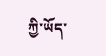ཀྱི་ཡོད་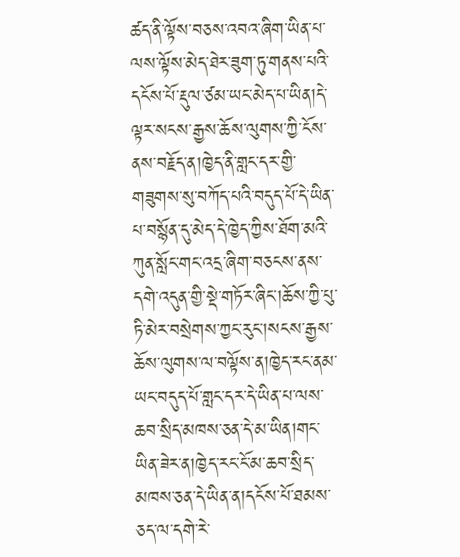ཚད་ནི་ལྟོས་བཅས་འབའ་ཞིག་ཡིན་པ་ལས་ལྟོས་མེད་ཐེར་ཟུག་ཏུ་གནས་པའི་དངོས་པོ་རྡུལ་ཙམ་ཡང་མེད་པ་ཡིན།དེ་ལྟར་སངས་རྒྱས་ཆོས་ལུགས་ཀྱི་ངོས་ནས་བརྗོད་ན།ཁྱེད་ནི་གླང་དར་གྱི་གཟུགས་སུ་བཀོད་པའི་བདུད་པོ་དེ་ཡིན་པ་བསྙོན་དུ་མེད་དེ་ཁྱེད་ཀྱིས་ཐོག་མའི་ཀུན་སློང་གང་འདྲ་ཞིག་བཅངས་ནས་དགེ་འདུན་གྱི་སྡེ་གཏོར་ཞིང་།ཆོས་ཀྱི་པུ་ཏི་མེར་བསྲེགས་ཀྱང་རུང་།སངས་རྒྱས་ཆོས་ལུགས་ལ་བལྟོས་ན།ཁྱེད་རང་ནམ་ཡང་བདུད་པོ་གླང་དར་དེ་ཡིན་པ་ལས་ཆབ་སྲིད་མཁས་ཅན་དེ་མ་ཡིན།གང་ཡིན་ཟེར་ན།ཁྱེད་རང་ངོ་མ་ཆབ་སྲིད་མཁས་ཅན་དེ་ཡིན་ན།དངོས་པོ་ཐམས་ཅད་ལ་དགེ་རེ་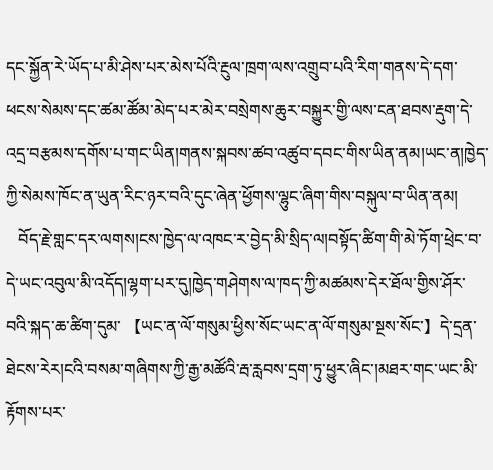དང་སྐྱོན་རེ་ཡོད་པ་མི་ཤེས་པར་མེས་པོའི་རྔུལ་ཁྲག་ལས་འགྲུབ་པའི་རིག་གནས་དེ་དག་ཕངས་སེམས་དང་ཚམ་ཚོམ་མེད་པར་མེར་བསྲེགས་ཆུར་བསྐྱུར་གྱི་ལས་ངན་ཐབས་རྡུག་དེ་འདྲ་བརྩམས་དགོས་པ་གང་ཡིན།གནས་སྐབས་ཚབ་འཚུབ་དབང་གིས་ཡིན་ནམ།ཡང་ན།ཁྱེད་ཀྱི་སེམས་ཁོང་ན་ཡུན་རིང་ཉར་བའི་དུང་ཞེན་ཕྱོགས་ལྷུང་ཞིག་གིས་བསྐུལ་བ་ཡིན་ནམ།
   བོད་རྗེ་གླང་དར་ལགས།ངས་ཁྱེད་ལ་འཁང་ར་བྱེད་མི་སྲིད་ལ།བསྟོད་ཚིག་གི་མེ་ཏོག་ཕྲེང་བ་དེ་ཡང་འབུལ་མི་འདོད།ལྷག་པར་དུ།ཁྱེད་གཤེགས་ལ་ཁད་ཀྱི་མཚམས་དེར་ཐོལ་གྱིས་ཤོར་བའི་སྐད་ཆ་ཚིག་དུམ་ 【ཡང་ན་ལོ་གསུམ་ཕྱིས་སོང་ཡང་ན་ལོ་གསུམ་སྔས་སོང་】དེ་དྲན་ཐེངས་རེར།ངའི་བསམ་གཞིགས་ཀྱི་རྒྱ་མཚོའི་རྦ་རླབས་དྲག་ཏུ་ཕྱུར་ཞིང་།མཐར་གང་ཡང་མི་རྟོགས་པར་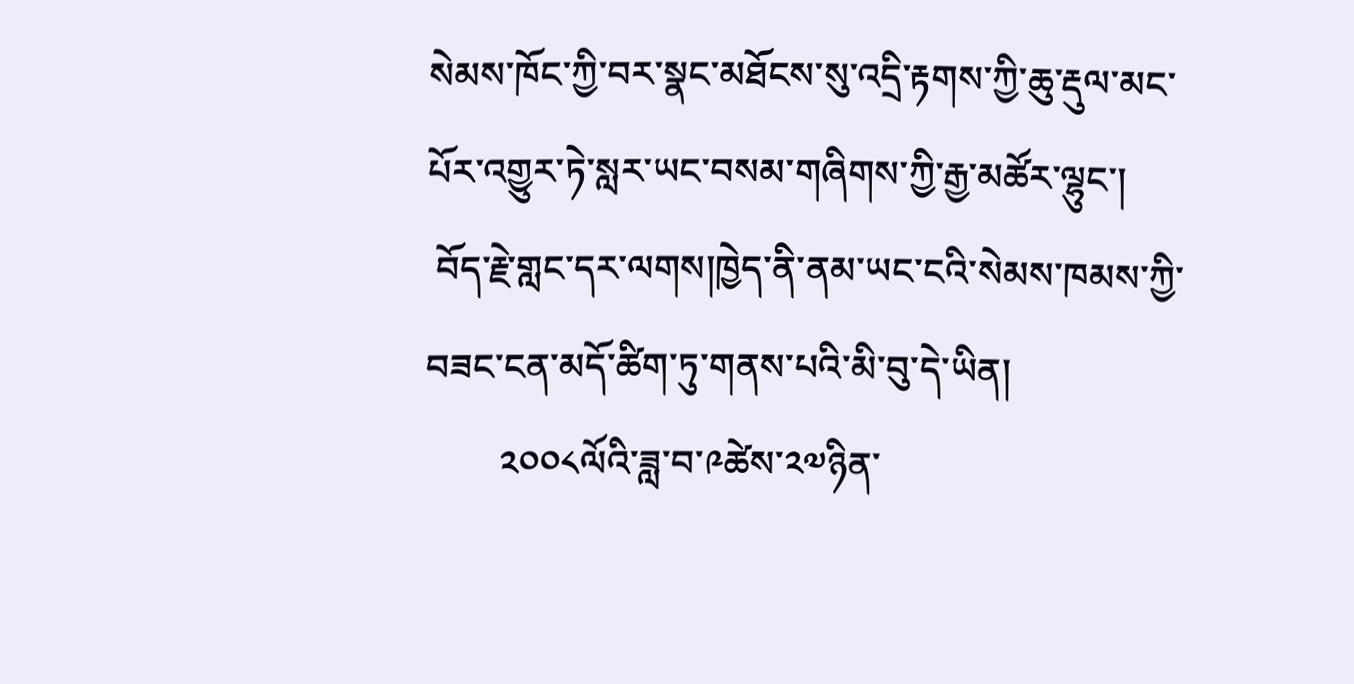སེམས་ཁོང་ཀྱི་བར་སྣང་མཐོངས་སུ་འདྲི་རྟགས་ཀྱི་ཆུ་རྡུལ་མང་པོར་འགྱུར་ཏེ་སླར་ཡང་བསམ་གཞིགས་ཀྱི་རྒྱ་མཚོར་ལྷུང་།
 བོད་རྗེ་གླང་དར་ལགས།ཁྱེད་ནི་ནམ་ཡང་ངའི་སེམས་ཁམས་ཀྱི་བཟང་ངན་མདོ་ཚིག་ཏུ་གནས་པའི་མི་བུ་དེ་ཡིན།
        ༢༠༠༨ལོའི་ཟླ་བ་༩ཚེས་༢༧ཉིན་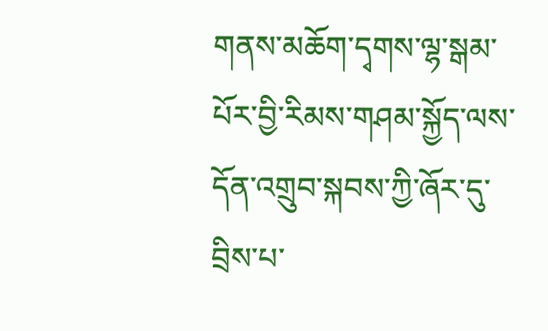གནས་མཆོག་དྭགས་ལྷ་སྒམ་པོར་བྱི་རིམས་གཤམ་སྐྱོད་ལས་དོན་འགྲུབ་སྐབས་ཀྱི་ཞོར་དུ་བྲིས་པ་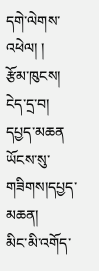དགེ་ལེགས་འཕེལ། །
རྩོམ་ཁུངས། ངེད་དྲ་བ།
དཔྱད་མཆན ཡོངས་སུ་གཟིགས།དཔྱད་མཆན།
མིང་མི་འགོད་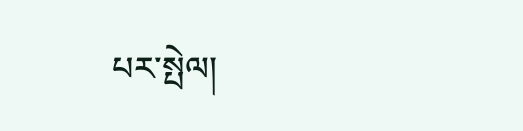པར་སྤེལ།